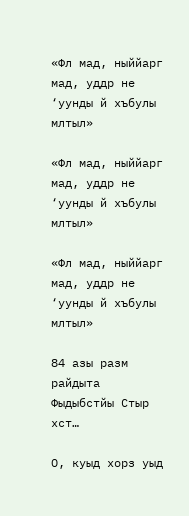«Фл мад, ныййарг мад, уддр не ‘уунды й хъбулы млтыл»

«Фл мад, ныййарг мад, уддр не ‘уунды й хъбулы млтыл»

«Фл мад, ныййарг мад, уддр не ‘уунды й хъбулы млтыл»

84 азы разм райдыта Фыдыбстйы Стыр хст…

О, куыд хорз уыд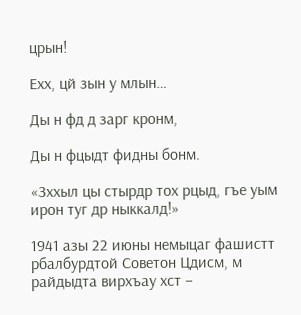црын!

Ехх, цй зын у млын…

Ды н фд д зарг кронм,

Ды н фцыдт фидны бонм.

«Зххыл цы стырдр тох рцыд, гъе уым ирон туг др ныккалд!»

1941 азы 22 июны немыцаг фашистт рбалбурдтой Советон Цдисм, м райдыдта вирхъау хст –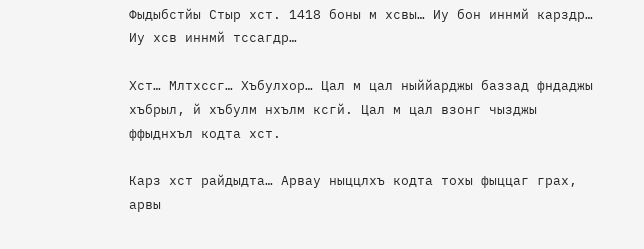Фыдыбстйы Стыр хст. 1418 боны м хсвы… Иу бон иннмй карздр… Иу хсв иннмй тссагдр…

Хст… Млтхссг… Хъбулхор… Цал м цал ныййарджы баззад фндаджы хъбрыл, й хъбулм нхълм ксгй. Цал м цал взонг чызджы ффыднхъл кодта хст.

Карз хст райдыдта… Арвау ныццлхъ кодта тохы фыццаг грах, арвы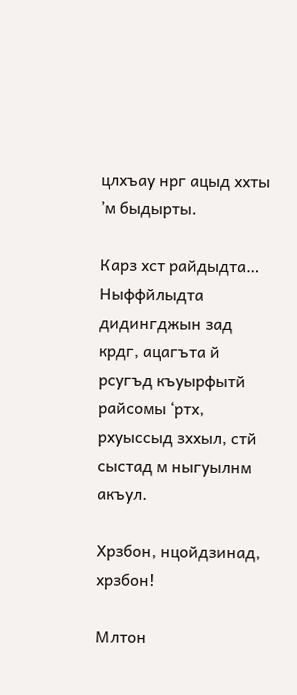цлхъау нрг ацыд ххты ’м быдырты.

Карз хст райдыдта… Ныффйлыдта дидингджын зад крдг, ацагъта й рсугъд къуырфытй райсомы ‘ртх, рхуыссыд зххыл, стй сыстад м ныгуылнм акъул.

Хрзбон, нцойдзинад, хрзбон!

Млтон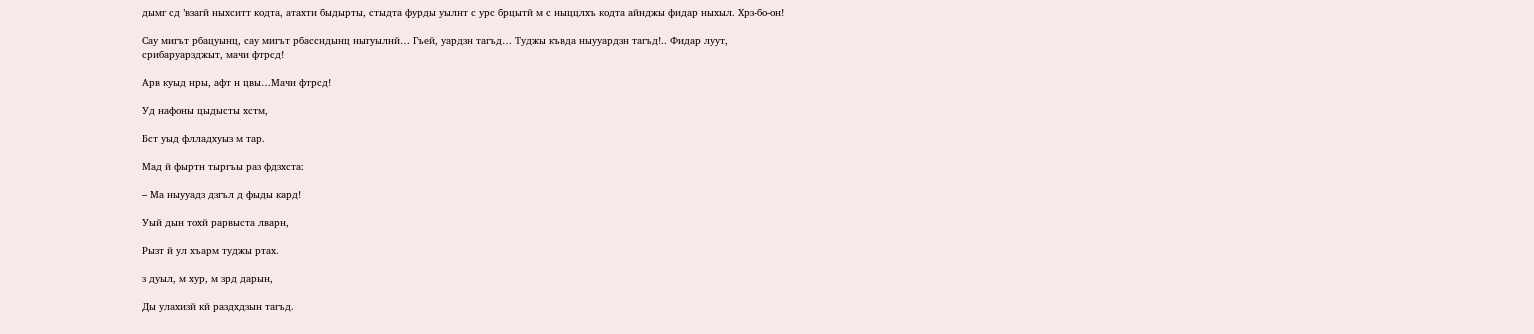дымг сд ’взагй ныхситт кодта, атахти быдырты, стыдта фурды уылнт с урс брцытй м с ныццлхъ кодта айнджы фидар ныхыл. Хрз-бо-он!

Сау мигът рбацуынц, сау мигът рбассндынц ныгуылнй… Гъей, уардзн тагъд… Туджы къвда ныууардзн тагъд!.. Фидар луут, срибаруарзджыт, мачи фтрсд!

Арв куыд нры, афт н цвы…Мачи фтрсд!

Уд нафоны цыдысты хстм,

Бст уыд флладхуыз м тар.

Мад й фыртн тыргъы раз фдзхста:

– Ма ныууадз дзгъл д фыды кард!

Уый дын тохй рарвыста лварн,

Рызт й ул хъарм туджы ртах.

з дуыл, м хур, м зрд дарын,

Ды улахизй кй раздхдзын тагъд.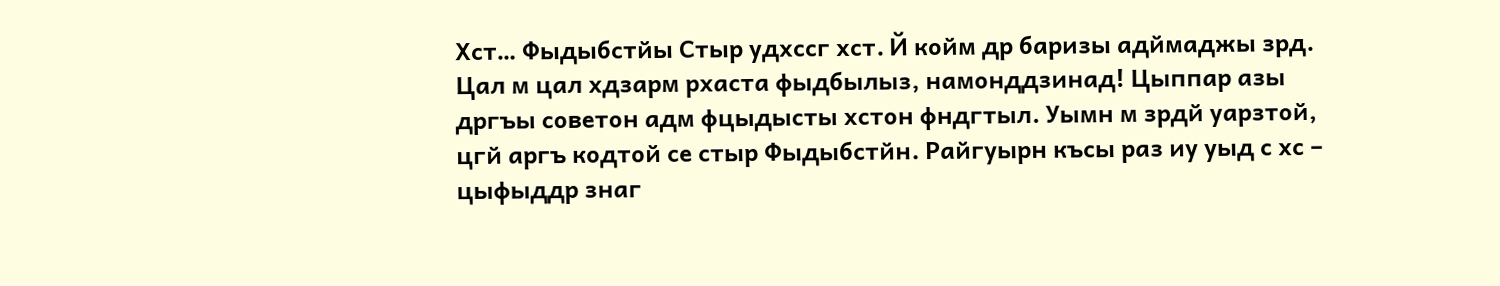Хст… Фыдыбстйы Стыр удхссг хст. Й койм др баризы адймаджы зрд. Цал м цал хдзарм рхаста фыдбылыз, намонддзинад! Цыппар азы дргъы советон адм фцыдысты хстон фндгтыл. Уымн м зрдй уарзтой, цгй аргъ кодтой се стыр Фыдыбстйн. Райгуырн късы раз иу уыд с хс – цыфыддр знаг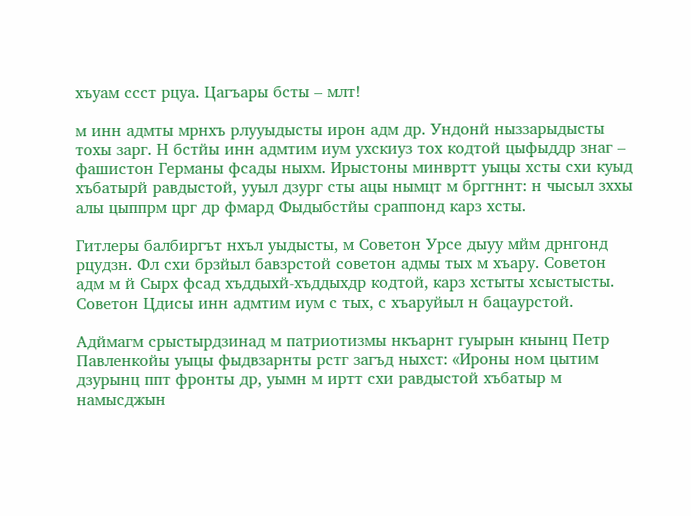хъуам ссст рцуа. Цагъары бсты – млт!

м инн адмты мрнхъ рлууыдысты ирон адм др. Ундонй ныззарыдысты тохы зарг. Н бстйы инн адмтим иум ухскиуз тох кодтой цыфыддр знаг – фашистон Германы фсады ныхм. Ирыстоны минвртт уыцы хсты схи куыд хъбатырй равдыстой, ууыл дзург сты ацы нымцт м брггннт: н чысыл зххы алы цыппрм црг др фмард Фыдыбстйы сраппонд карз хсты.

Гитлеры балбиргът нхъл уыдысты, м Советон Урсе дыуу мйм дрнгонд рцудзн. Фл схи брзйыл бавзрстой советон адмы тых м хъару. Советон адм м й Сырх фсад хъддыхй-хъддыхдр кодтой, карз хстыты хсыстысты. Советон Цдисы инн адмтим иум с тых, с хъаруйыл н бацаурстой.

Адймагм срыстырдзинад м патриотизмы нкъарнт гуырын кнынц Петр Павленкойы уыцы фыдвзарнты рстг загъд ныхст: «Ироны ном цытим дзурынц ппт фронты др, уымн м иртт схи равдыстой хъбатыр м намысджын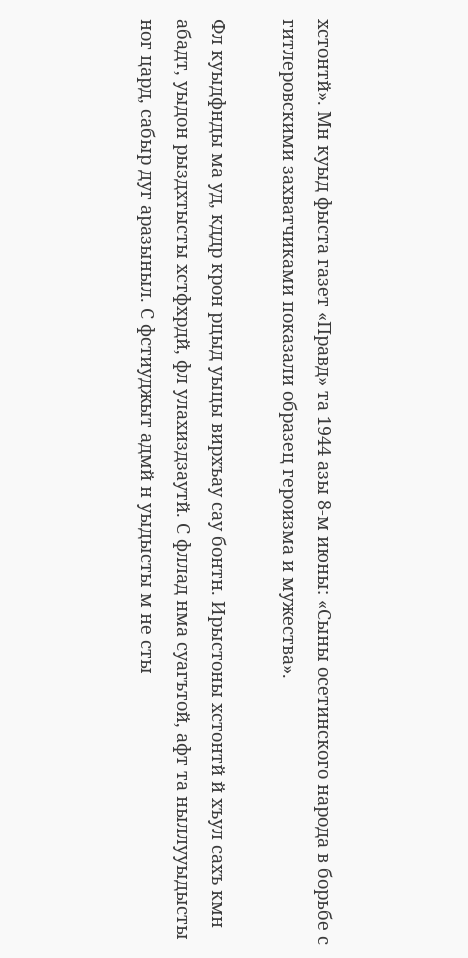хстонтй». Мн куыд фыста газет «Правд» та 1944 азы 8-м июны: «Сыны осетинского народа в борьбе с гитлеровскими захватчиками показали образец героизма и мужества».

Фл куыдфнды ма уд, кддр крон рцыд уыцы вирхъау сау бонтн. Ирыстоны хстонтй й хъул сахъ кмн абадт, уыдон рыздхтысты хстфхрдй, фл улахиздзаутй. С фллад нма суагътой, афт та ныллууыдысты ног цард, сабыр дуг аразыныл. С фстиуджыт адмй н уыдысты м не сты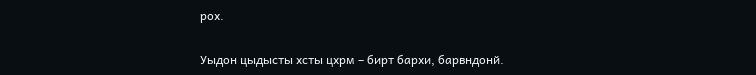рох.

Уыдон цыдысты хсты цхрм – бирт бархи, барвндонй.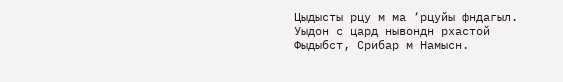Цыдысты рцу м ма ‘рцуйы фндагыл. Уыдон с цард нывондн рхастой Фыдыбст, Срибар м Намысн.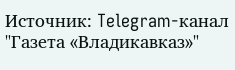Источник: Telegram-канал "Газета «Владикавказ»"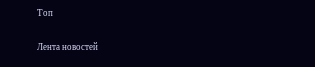Топ

Лента новостей